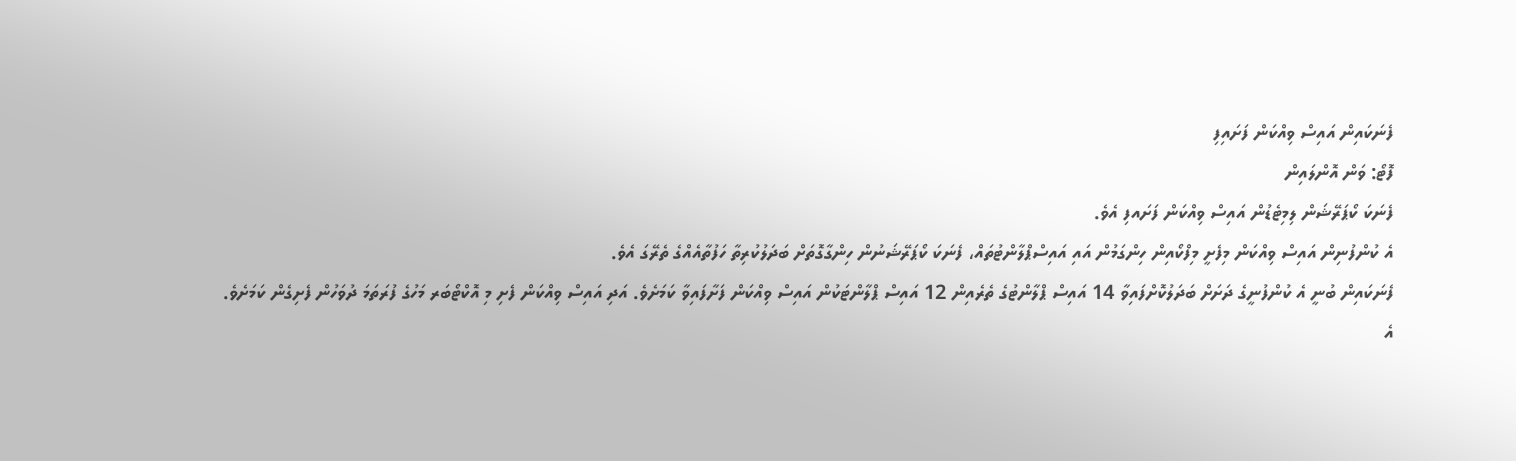ފެނަކައިން އައިސް ވިއްކަން ފަށައިފި
ފޮޓޯ: ވަން އޮންލައިން
ފެނަކަ ކޯޕަރޭޝަން ލިމިޓެޑުން އައިސް ވިއްކަން ފަށައފި އެވެ.
އެ ކުންފުނިން އައިސް ވިއްކަން މިފެށީ މިފްކޯއިން ހިންގަމުން އައި އައިސްޕްލާންޓުތައް، ފެނަކަ ކޯޕަރޭޝަނުން ހިންގާގޮތަށް ބަދަލުކުރިތާ ހަފުތާއެއްގެ ތެރޭގަ އެވެ.
ފެނަކައިން ބުނީ އެ ކުންފުނީގެ ދަށަށް ބަދަލުކޮށްފައިވާ 14 އައިސް ޕްލާންޓުގެ ތެރެއިން 12 އައިސް ޕްލާންޓަކުން އައިސް ވިއްކަން ފަށާފައިވާ ކަމަށެވެ. އަދި އައިސް ވިއްކަން ފެށި މި އޮކްޓޯބަރ މަހުގެ ފުރަތަމަ ދުވަހުން ފެށިގެން ކަމަށެވެ.
އެ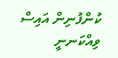ކުންފުނިން އައިސް ވިއްކަނނީ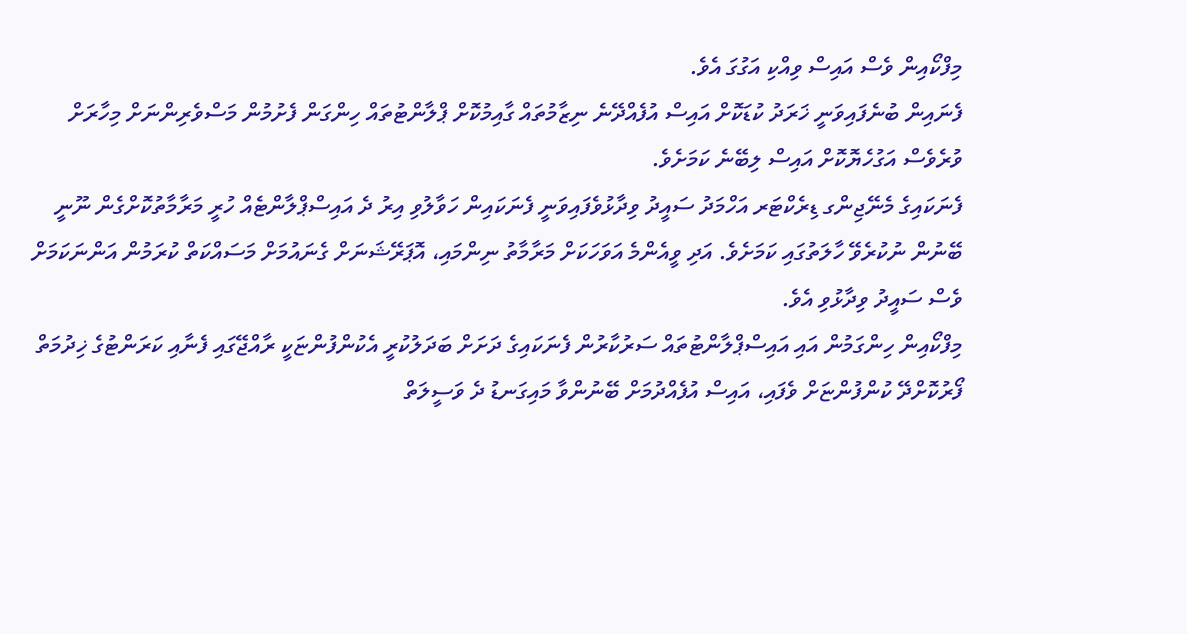މިފްކޯއިން ވެސް އައިސް ވިއްކި އަގުގަ އެވެ.
ފެނައިން ބުނެފައިވަނީ ޚަރަދު ކުޑަކޮށް އައިސް އުފެއްދޭނެ ނިޒާމުތައް ގާއިމުކޮށް ޕްލާންޓުތައް ހިންގަން ފެށުމުން މަސްވެރިންނަށް މިހާރަށް ވުރެވެސް އަގުހެޔޮކޮށް އައިސް ލިބޭނެ ކަމަށެވެ.
ފެނަކައިގެ މެނޭޖިންގ ޑިރެކްޓަރ އަހްމަދު ސައީދު ވިދާޅުވެފައިވަނީ ފެނަކައިން ހަވާލުވި އިރު ދެ އައިސްޕްލާންޓެއް ހުރީ މަރާމާތުކޮށްގެން ނޫނީ ބޭނުން ނުކުރެވޭ ހާލަތުގައި ކަމަށެވެ. އަދި ވީއެންމެ އަވަހަކަށް މަރާމާތު ނިންމައި، އޮޕަރޭޝަނަށް ގެނައުމަށް މަސައްކަތް ކުރަމުން އަންނަކަމަށް ވެސް ސައީދު ވިދާޅުވި އެވެ.
މިފްކޯއިން ހިންގަމުން އައި އައިސްޕްލާންޓުތައް ސަރުކާރުން ފެނަކައިގެ ދަށަށް ބަދަލުކުރީ އެކުންފުންޏަކީ ރާއްޖޭގައި ފެނާއި ކަރަންޓުގެ ޚިދުމަތް ފޯރުކޮށްދޭ ކުންފުންޏަށް ވެފައި، އައިސް އުފެއްދުމަށް ބޭނުންވާ މައިގަނޑު ދެ ވަސީލަތް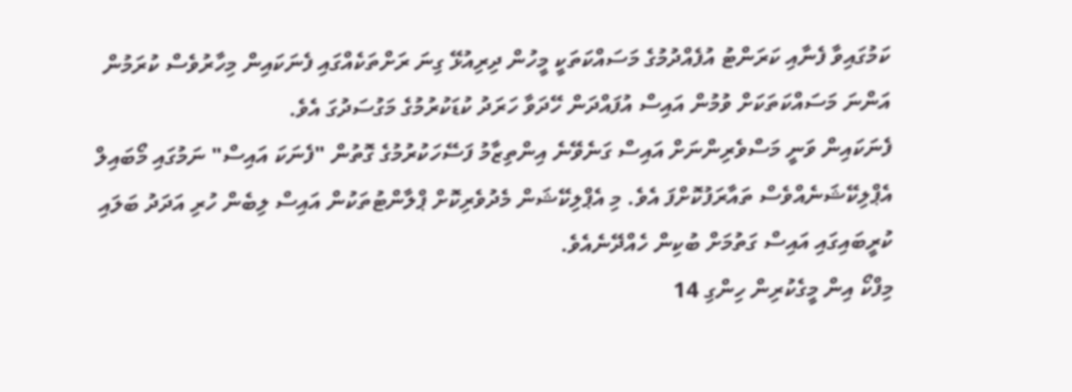ކަމުގައިވާ ފެނާއި ކަރަންޓު އުފެއްދުމުގެ މަސައްކަތަކީ މީހުން ދިރިއުޅޭ ގިނަ ރަށްތަކެއްގައި ފެނަކައިން މިހާރުވެސް ކުރަމުން އަންނަ މަސައްކަތަކަށް ވުމުން އައިސް އުފައްދަން ހޭދަވާ ހަރަދު ކުޑަކުރުމުގެ މަގުސަދުގަ އެވެ.
ފެނަކައިން ވަނީ މަސްވެރިންނަށް އައިސް ގަނެވޭނެ އިންތިޒާމު ފަސޭހަކުރުމުގެ ގޮތުން "ފެނަކަ އައިސް" ނަމުގައި މޯބައިލް އެޕްލިކޭޝަނެއްވެސް ތައާރަފުކޮށްފަ އެވެ. މި އެޕްލިކޭޝަން މެދުވެރިކޮށް ޕްލާންޓުތަކުން އައިސް ލިބެން ހުރި އަދަދު ބަލައި ކުރީބައިގައި އައިސް ގަތުމަށް ބުކިން ހެއްދޭނެއެވެ.
މިފްކޯ އިން މީގެކުރިން ހިންގި 14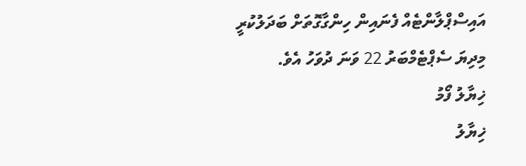އައިސްޕްލާންޓެއް ފެނައިން ހިންގާގޮތަށް ބަދަލުކުރީ މިދިޔަ ސެޕްޓެމްބަރު 22 ވަނަ ދުވަހު އެވެ.
ޚިޔާލު ފޯމު
ޚިޔާލު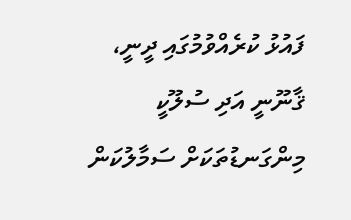ފައުޅު ކުރެއްވުމުގައި ދީނީ، ޤާނޫނީ އަދި ސުލޫކީ މިންގަނޑުތަކަށް ސަމާލުކަން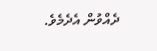ދެއްވުން އެދެމެވެ.